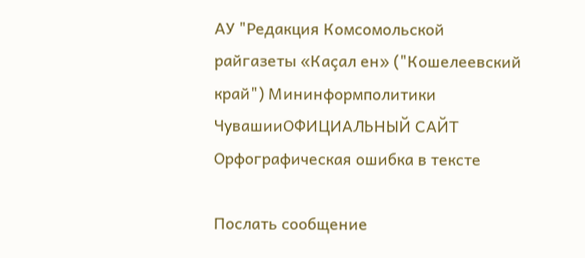АУ "Редакция Комсомольской райгазеты «Каçал ен» ("Кошелеевский край") Мининформполитики ЧувашииОФИЦИАЛЬНЫЙ САЙТ
Орфографическая ошибка в тексте

Послать сообщение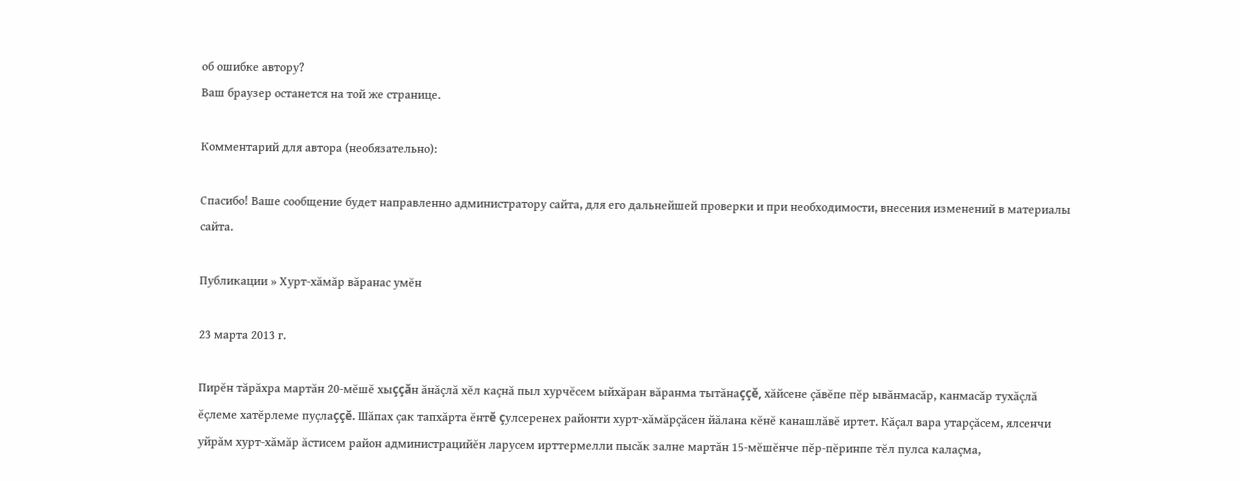об ошибке автору?
Ваш браузер останется на той же странице.

Комментарий для автора (необязательно):

Спасибо! Ваше сообщение будет направленно администратору сайта, для его дальнейшей проверки и при необходимости, внесения изменений в материалы сайта.

Публикации » Хурт-хăмăр вăранас умĕн

23 марта 2013 г.

Пирĕн тăрăхра мартăн 20-мĕшĕ хыççăн ăнăçлă хĕл каçнă пыл хурчĕсем ыйхăран вăранма тытăнаççĕ, хăйсене çăвĕпе пĕр ывăнмасăр, канмасăр тухăçлă ĕçлеме хатĕрлеме пуçлаççĕ. Шăпах çак тапхăрта ĕнтĕ çулсеренех районти хурт-хăмăрçăсен йăлана кĕнĕ канашлăвĕ иртет. Кăçал вара утарçăсем, ялсенчи уйрăм хурт-хăмăр ăстисем район администрацийĕн ларусем ирттермелли пысăк залне мартăн 15-мĕшĕнче пĕр-пĕринпе тĕл пулса калаçма,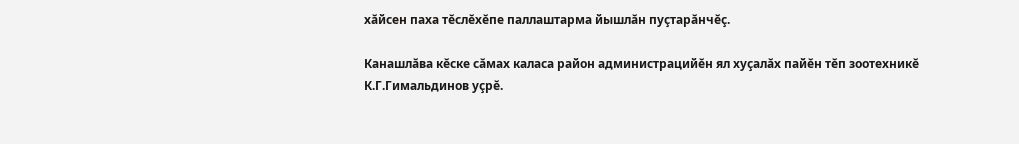хăйсен паха тĕслĕхĕпе паллаштарма йышлăн пуçтарăнчĕç.

Канашлăва кĕске сăмах каласа район администрацийĕн ял хуçалăх пайĕн тĕп зоотехникĕ К.Г.Гимальдинов уçрĕ.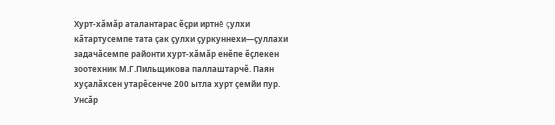Хурт-хăмăр аталантарас ĕçри иртнĕ çулхи кăтартусемпе тата çак çулхи çуркуннехи—çуллахи задачăсемпе районти хурт-хăмăр енĕпе ĕçлекен зоотехник М.Г.Пильщикова паллаштарчĕ. Паян хуçалăхсен утарĕсенче 200 ытла хурт çемйи пур. Унсăр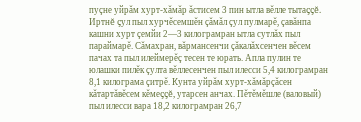пуçне уйрăм хурт-хăмăр ăстисем 3 пин ытла вĕлле тытаççĕ. Иртнĕ çул пыл хурчĕсемшĕн çăмăл çул пулмарĕ, çавăнпа кашни хурт çемйи 2—3 килограмран ытла сутлăх пыл параймарĕ. Сăмахран, вăрмансенчи çăкалăхсенчен вĕсем пачах та пыл илеймерĕç тесен те юрать. Апла пулин те юлашки пилĕк çулта вĕллесенчен пыл илесси 5,4 килограмран 8,1 килограма çитрĕ. Кунта уйрăм хурт-хăмăрçăсен кăтартăвĕсем кĕмеççĕ, утарсен анчах. Пĕтĕмĕшле (валовый) пыл илесси вара 18,2 килограмран 26,7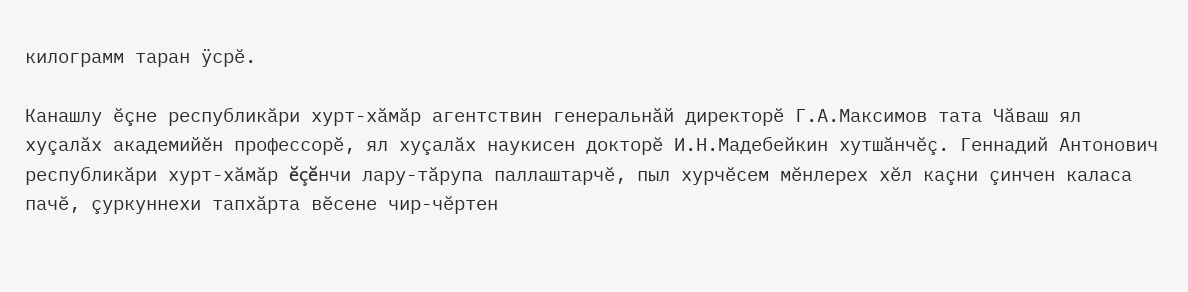килограмм таран ÿсрĕ.

Канашлу ĕçне республикăри хурт-хăмăр агентствин генеральнăй директорĕ Г.А.Максимов тата Чăваш ял хуçалăх академийĕн профессорĕ, ял хуçалăх наукисен докторĕ И.Н.Мадебейкин хутшăнчĕç. Геннадий Антонович республикăри хурт-хăмăр ĕçĕнчи лару-тăрупа паллаштарчĕ, пыл хурчĕсем мĕнлерех хĕл каçни çинчен каласа пачĕ, çуркуннехи тапхăрта вĕсене чир-чĕртен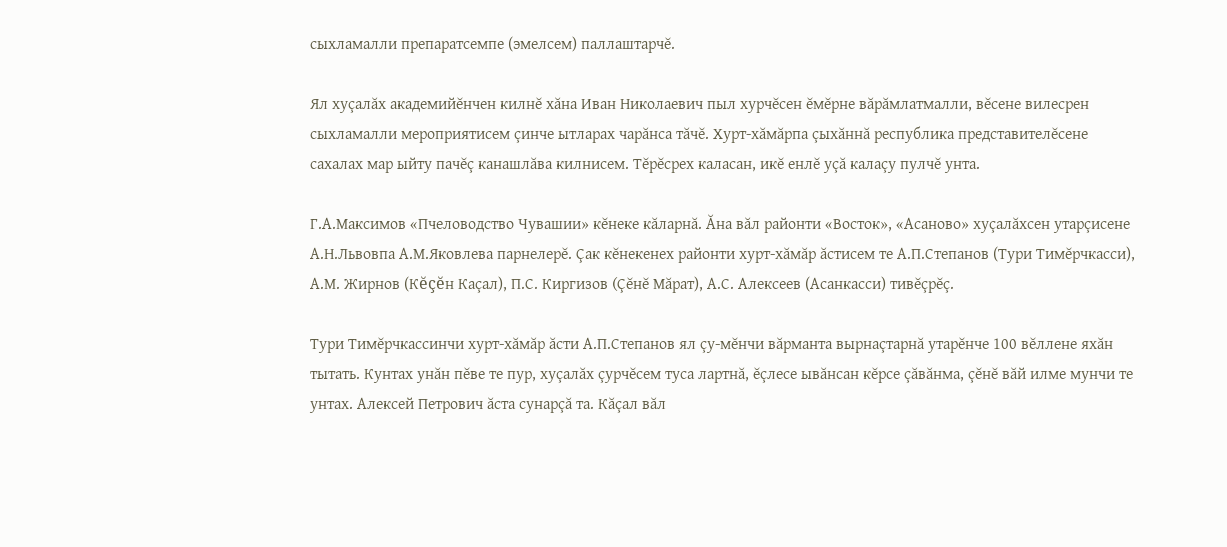сыхламалли препаратсемпе (эмелсем) паллаштарчĕ.

Ял хуçалăх академийĕнчен килнĕ хăна Иван Николаевич пыл хурчĕсен ĕмĕрне вăрăмлатмалли, вĕсене вилесрен сыхламалли мероприятисем çинче ытларах чарăнса тăчĕ. Хурт-хăмăрпа çыхăннă республика представителĕсене сахалах мар ыйту пачĕç канашлăва килнисем. Тĕрĕсрех каласан, икĕ енлĕ уçă калаçу пулчĕ унта.

Г.А.Максимов «Пчеловодство Чувашии» кĕнеке кăларнă. Ăна вăл районти «Восток», «Асаново» хуçалăхсен утарçисене А.Н.Львовпа А.М.Яковлева парнелерĕ. Çак кĕнекенех районти хурт-хăмăр ăстисем те А.П.Степанов (Тури Тимĕрчкасси), А.М. Жирнов (Кĕçĕн Каçал), П.С. Киргизов (Çĕнĕ Мăрат), А.С. Алексеев (Асанкасси) тивĕçрĕç.

Тури Тимĕрчкассинчи хурт-хăмăр ăсти А.П.Степанов ял çу-мĕнчи вăрманта вырнаçтарнă утарĕнче 100 вĕллене яхăн тытать. Кунтах унăн пĕве те пур, хуçалăх çурчĕсем туса лартнă, ĕçлесе ывăнсан кĕрсе çăвăнма, çĕнĕ вăй илме мунчи те унтах. Алексей Петрович ăста сунарçă та. Кăçал вăл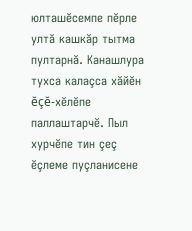юлташĕсемпе пĕрле ултă кашкăр тытма пултарнă. Канашлура тухса калаçса хăйĕн ĕçĕ-хĕлĕпе паллаштарчĕ. Пыл хурчĕпе тин çеç ĕçлеме пуçланисене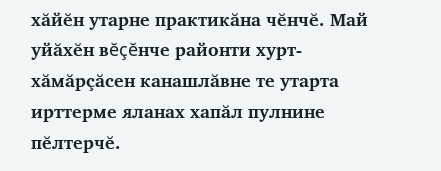хăйĕн утарне практикăна чĕнчĕ. Май уйăхĕн вĕçĕнче районти хурт-хăмăрçăсен канашлăвне те утарта ирттерме яланах хапăл пулнине пĕлтерчĕ.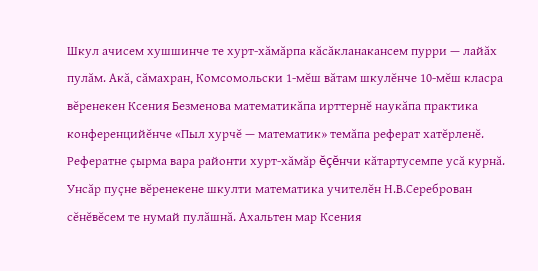Шкул ачисем хушшинче те хурт-хăмăрпа кăсăкланакансем пурри — лайăх пулăм. Акă, сăмахран, Комсомольски 1-мĕш вăтам шкулĕнче 10-мĕш класра вĕренекен Ксения Безменова математикăпа ирттернĕ наукăпа практика конференцийĕнче «Пыл хурчĕ — математик» темăпа реферат хатĕрленĕ. Рефератне çырма вара районти хурт-хăмăр ĕçĕнчи кăтартусемпе усă курнă. Унсăр пуçне вĕренекене шкулти математика учителĕн Н.В.Сереброван сĕнĕвĕсем те нумай пулăшнă. Ахальтен мар Ксения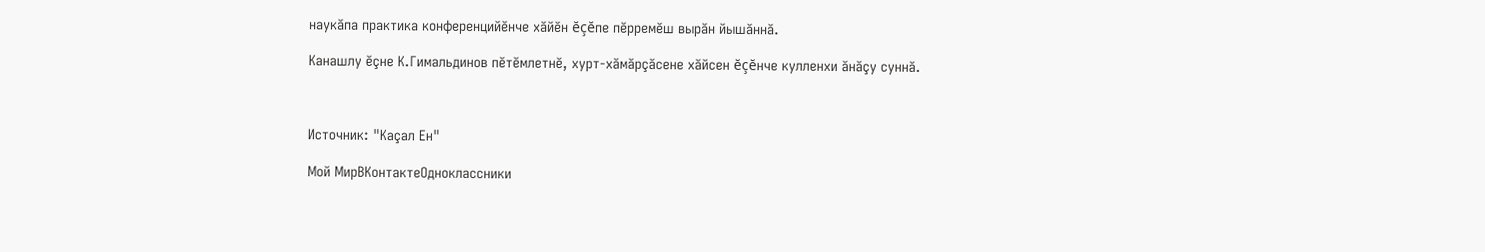наукăпа практика конференцийĕнче хăйĕн ĕçĕпе пĕрремĕш вырăн йышăннă.

Канашлу ĕçне К.Гимальдинов пĕтĕмлетнĕ, хурт-хăмăрçăсене хăйсен ĕçĕнче кулленхи ăнăçу суннă.



Источник: "Каçал Ен"

Мой МирВКонтактеОдноклассники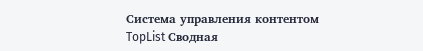Система управления контентом
TopList Сводная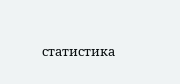статистика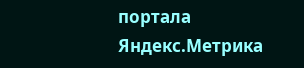портала Яндекс.Метрика